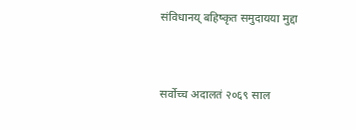संविधानय् बहिष्कृत समुदायया मुद्दा



सर्वोच्च अदालतं २०६९ साल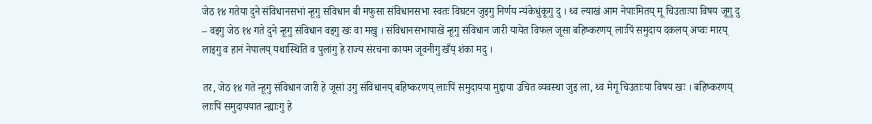जेठ १४ गतेया दुने संविधानसभां न्हूगु संविधान बी मफुसा संविधानसभा स्वतः विघटन जुइगु निर्णय न्यंकेधुंकूगु दु । थ्व ल्याखं आम नेपाःमितय् मू चिउताःया विषय जूगु दु – वइगु जेठ १४ गते दुने न्हूगु संविधान वइगु खः वा मखु । संविधानसभापाखें न्हूगु संविधान जारी यायेत विफल जूसा बहिष्करणय् लाःपिं समुदाय दकलय् अप्वः मारय् लाइगु व हानं नेपालय् यथास्थिति व पुलांगु हे राज्य संरचना कायम जूवनीगु खँय् शंका मदु ।

तर, जेठ १४ गते न्हूगु संविधान जारी हे जूसां उगु संविधानय् बहिष्करणय् लाःपिं समुदायया मुद्दाया उचित व्यवस्था जुइ ला, थ्व मेगू चिउताःया विषय खः । बहिष्करणय् लाःपिं समुदाययात न्ह्याःगु हे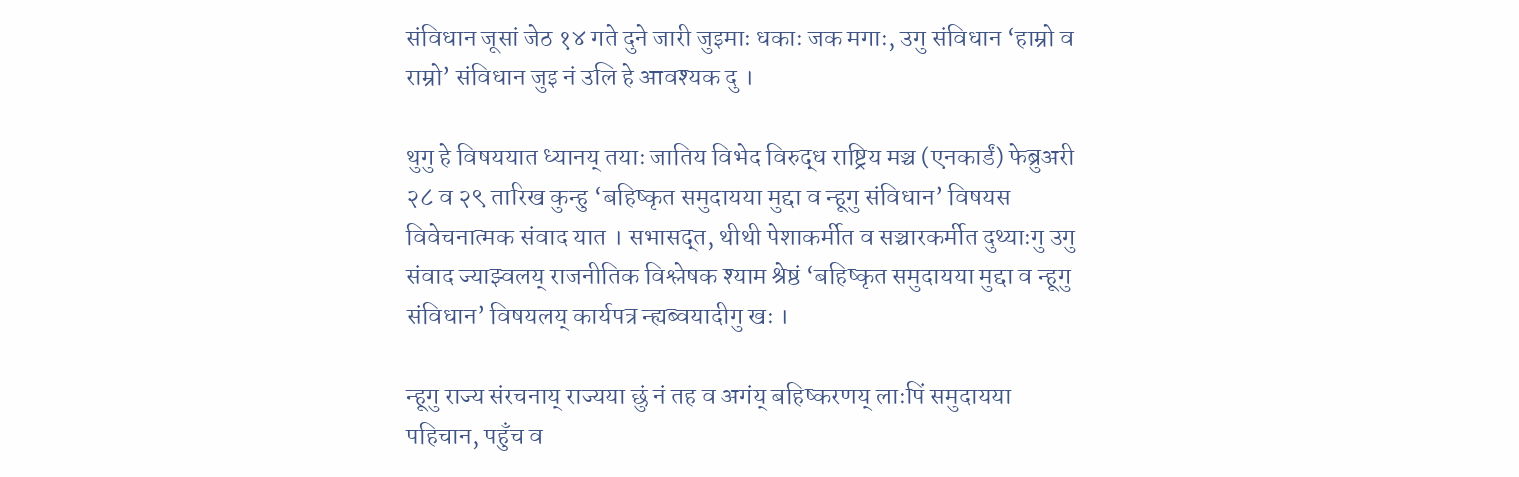संविधान जूसां जेठ १४ गते दुने जारी जुइमाः धकाः जक मगाः, उगु संविधान ‘हाम्रो व राम्रो’ संविधान जुइ नं उलि हे आवश्यक दु ।

थुगु हे विषययात ध्यानय् तयाः जातिय विभेद विरुद्ध राष्ट्रिय मञ्च (एनकार्डं) फेब्रुअरी २८ व २९ तारिख कुन्हु ‘बहिष्कृत समुदायया मुद्दा व न्हूगु संविधान’ विषयस विवेचनात्मक संवाद यात । सभासद्त, थीथी पेशाकर्मीत व सञ्चारकर्मीत दुथ्याःगु उगु संवाद ज्याझ्वलय् राजनीतिक विश्लेषक श्याम श्रेष्ठं ‘बहिष्कृत समुदायया मुद्दा व न्हूगु संविधान’ विषयलय् कार्यपत्र न्ह्यब्वयादीगु खः ।

न्हूगु राज्य संरचनाय् राज्यया छुं नं तह व अगंय् बहिष्करणय् लाःपिं समुदायया पहिचान, पहुँच व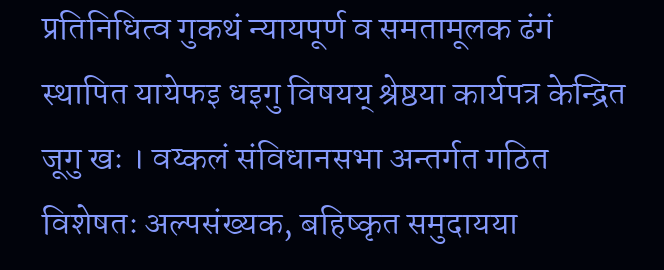प्रतिनिधित्व गुकथं न्यायपूर्ण व समतामूलक ढंगं स्थापित यायेफइ धइगु विषयय् श्रेष्ठया कार्यपत्र केन्द्रित जूगु खः । वय्कलं संविधानसभा अन्तर्गत गठित विशेषतः अल्पसंख्यक, बहिष्कृत समुदायया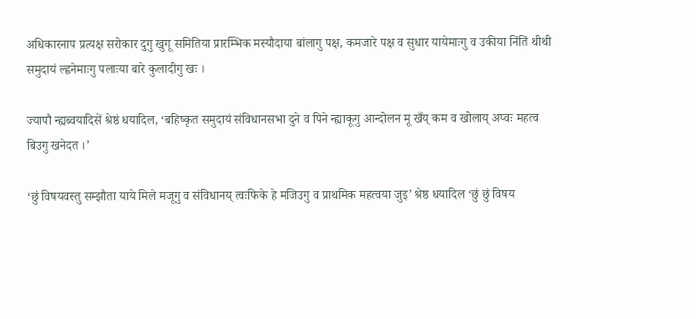अधिकारनाप प्रत्यक्ष सरोकार दुगु खुगू समितिया प्रारम्भिक मस्यौदाया बांलागु पक्ष, कमजारे पक्ष व सुधार यायेमाःगु व उकीया निंतिं थीथी समुदायं ल्ह्वनेमाःगु पलाःया बारे कुलादीगु खः ।

ज्यापौ न्ह्यब्वयादिसें श्रेष्ठं धयादिल, ‘बहिष्कृत समुदायं संविधानसभा दुने व पिने न्ह्याकूगु आन्दोलन मू खँय् कम व खोलाय् अप्वः महत्व बिउगु खनेदत ।’

‘छुं विषयवस्तु सम्झौता याये मिले मजूगु व संविधानय् त्वःफिके हे मजिउगु व प्राथमिक महत्वया जुइ’ श्रेष्ठ धयादिल ‘छुं छुं विषय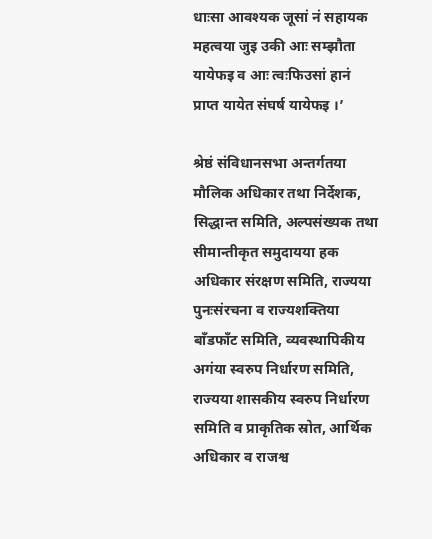धाःसा आवश्यक जूसां नं सहायक महत्वया जुइ उकी आः सम्झौता यायेफइ व आः त्वःफिउसां हानं प्राप्त यायेत संघर्ष यायेफइ ।’

श्रेष्ठं संविधानसभा अन्तर्गतया मौलिक अधिकार तथा निर्देशक, सिद्धान्त समिति, अल्पसंख्यक तथा सीमान्तीकृत समुदायया हक अधिकार संरक्षण समिति, राज्यया पुनःसंरचना व राज्यशक्तिया बाँडफाँट समिति, व्यवस्थापिकीय अगंया स्वरुप निर्धारण समिति, राज्यया शासकीय स्वरुप निर्धारण समिति व प्राकृतिक स्रोत, आर्थिक अधिकार व राजश्व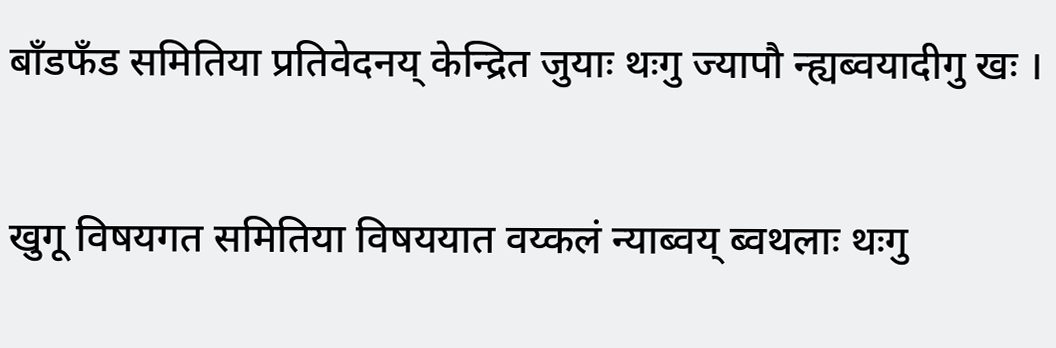बाँडफँड समितिया प्रतिवेदनय् केन्द्रित जुयाः थःगु ज्यापौ न्ह्यब्वयादीगु खः ।

खुगू विषयगत समितिया विषययात वय्कलं न्याब्वय् ब्वथलाः थःगु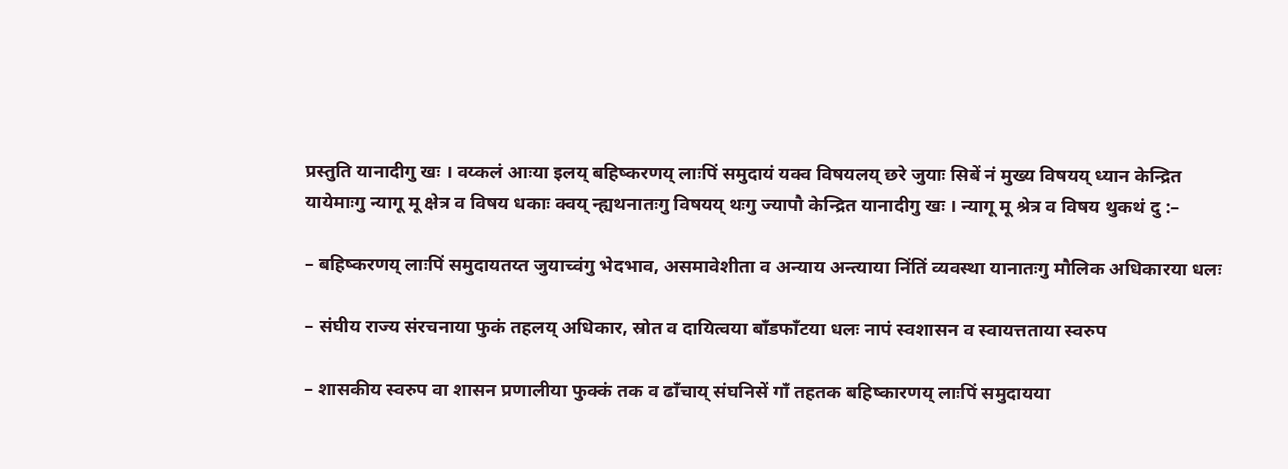प्रस्तुति यानादीगु खः । वय्कलं आःया इलय् बहिष्करणय् लाःपिं समुदायं यक्व विषयलय् छरे जुयाः सिबें नं मुख्य विषयय् ध्यान केन्द्रित यायेमाःगु न्यागू मू क्षेत्र व विषय धकाः क्वय् न्ह्यथनातःगु विषयय् थःगु ज्यापौ केन्द्रित यानादीगु खः । न्यागू मू श्रेत्र व विषय थुकथं दु :–

– बहिष्करणय् लाःपिं समुदायतय्त जुयाच्वंगु भेदभाव, असमावेशीता व अन्याय अन्त्याया निंतिं व्यवस्था यानातःगु मौलिक अधिकारया धलः

– संघीय राज्य संरचनाया फुकं तहलय् अधिकार, स्रोत व दायित्वया बाँडफाँटया धलः नापं स्वशासन व स्वायत्तताया स्वरुप

– शासकीय स्वरुप वा शासन प्रणालीया फुक्कं तक व ढाँचाय् संघनिसें गाँ तहतक बहिष्कारणय् लाःपिं समुदायया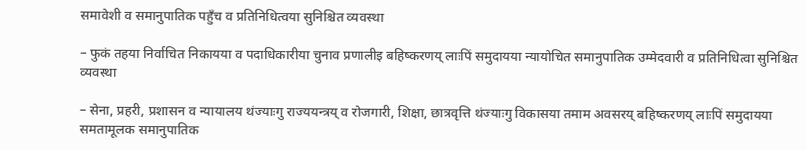समावेशी व समानुपातिक पहुँच व प्रतिनिधित्वया सुनिश्चित व्यवस्था

– फुकं तहया निर्वाचित निकायया व पदाधिकारीया चुनाव प्रणालीइ बहिष्करणय् लाःपिं समुदायया न्यायोचित समानुपातिक उम्मेदवारी व प्रतिनिधित्वा सुनिश्चित व्यवस्था

– सेना, प्रहरी, प्रशासन व न्यायालय थंज्याःगु राज्ययन्त्रय् व रोजगारी, शिक्षा, छात्रवृत्ति थंज्याःगु विकासया तमाम अवसरय् बहिष्करणय् लाःपिं समुदायया समतामूलक समानुपातिक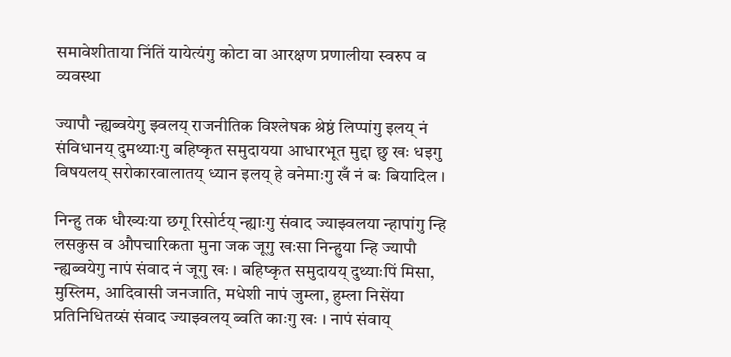समावेशीताया निंतिं यायेत्यंगु कोटा वा आरक्षण प्रणालीया स्वरुप व व्यवस्था

ज्यापौ न्ह्यब्वयेगु झ्वलय् राजनीतिक विश्लेषक श्रेष्ठं लिप्पांगु इलय् नं संविधानय् दुमथ्याःगु बहिष्कृत समुदायया आधारभूत मुद्दा छु खः धइगु विषयलय् सरोकारवालातय् ध्यान इलय् हे वनेमाःगु खँ नं बः बियादिल ।

निन्हु तक धौख्यःया छगू रिसोर्टय् न्ह्याःगु संवाद ज्याझ्वलया न्हापांगु न्हि लसकुस व औपचारिकता मुना जक जूगु खःसा निन्हुया न्हि ज्यापौ न्ह्यब्वयेगु नापं संवाद नं जूगु खः । बहिष्कृत समुदायय् दुथ्याःपिं मिसा, मुस्लिम, आदिवासी जनजाति, मधेशी नापं जुम्ला, हुम्ला निसेंया प्रतिनिधितय्सं संवाद ज्याझ्वलय् ब्वति काःगु खः । नापं संवाय्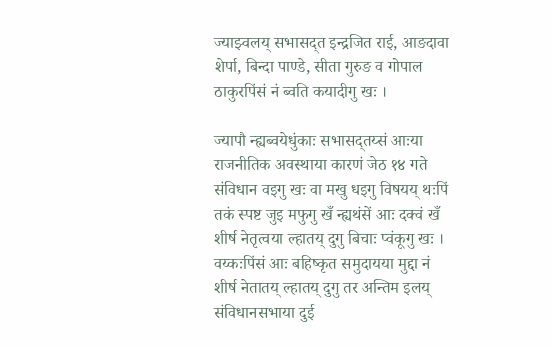ज्याझ्वलय् सभासद्त इन्द्रजित राई, आङदावा शेर्पा, बिन्दा पाण्डे, सीता गुरुङ व गोपाल ठाकुरपिंसं नं ब्वति कयादीगु खः ।

ज्यापौ न्ह्यब्वयेधुंकाः सभासद्तय्सं आःया राजनीतिक अवस्थाया कारणं जेठ १४ गते संविधान वइगु खः वा मखु धइगु विषयय् थःपिं तकं स्पष्ट जुइ मफुगु खँ न्ह्यथंसें आः दक्वं खँ शीर्ष नेतृत्वया ल्हातय् दुगु बिचाः प्वंकूगु खः । वय्कःपिंसं आः बहिष्कृत समुदायया मुद्दा नं शीर्ष नेतातय् ल्हातय् दुगु तर अन्तिम इलय् संविधानसभाया दुई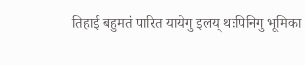तिहाई बहुमतं पारित यायेगु इलय् थःपिनिगु भूमिका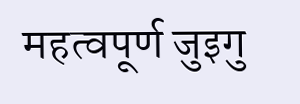महत्वपूर्ण जुइगु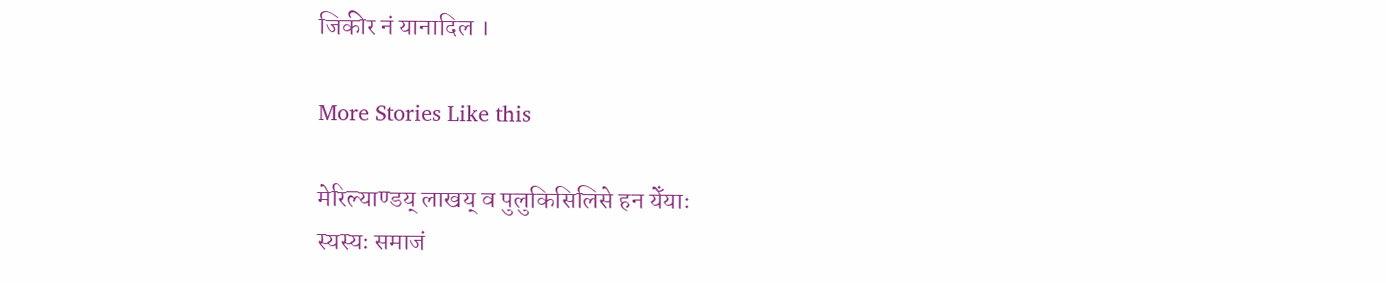जिकीर नं यानादिल ।

More Stories Like this

मेरिल्याण्डय् लाखय् व पुलुकिसिलिसे हन येँयाः
स्यस्यः समाजं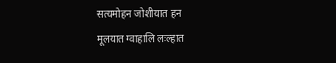सत्यमोहन जोशीयात हन
मूलयात ग्वाहालि लःल्हात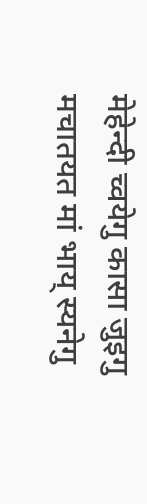मेहेन्दी च्वयेगु कासा जुइगु
मचातयत मां भाय् स्यनेगु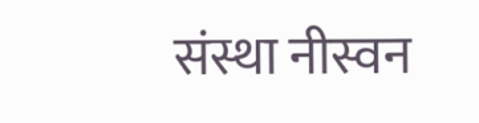संस्था नीस्वन